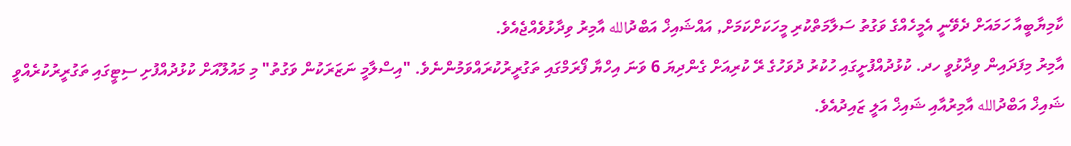ކާމިޔާބީއާ ހަމައަށް ދެވޭނީ އެމީހެއްގެ ވަގުތު ސަލާމަތްކުރި މީހަކަށްކަމަށް, އައްޝައިޚް އަބްދުالله އާމިރު ވިދާޅުވެއްޖެއެވެ.
އާމިރު މިފަދައިން ވިދާޅުވީ ހދ. ކުޅުދުއްފުށީގައި ހުކުރު ދުވަހުގެ ރޭ ކުރިއަށް ގެންދިޔަ 6 ވަނަ އިހްޔާ ފޯރަމްގައި ތަގުރީރުކުރައްވަމުންނެވެ. "އިސްލާމީ ނަޒަރަކުން ވަގުތު" މި މައުލޫއަށް ކުޅުދުއްފުށި ސިޓީގައި ތަގުރީރުކުރެއްވީ ޝައިޚް އަބްދުالله އާމިރުއާއި ޝައިޚް އަލީ ޒައިދުއެވެ.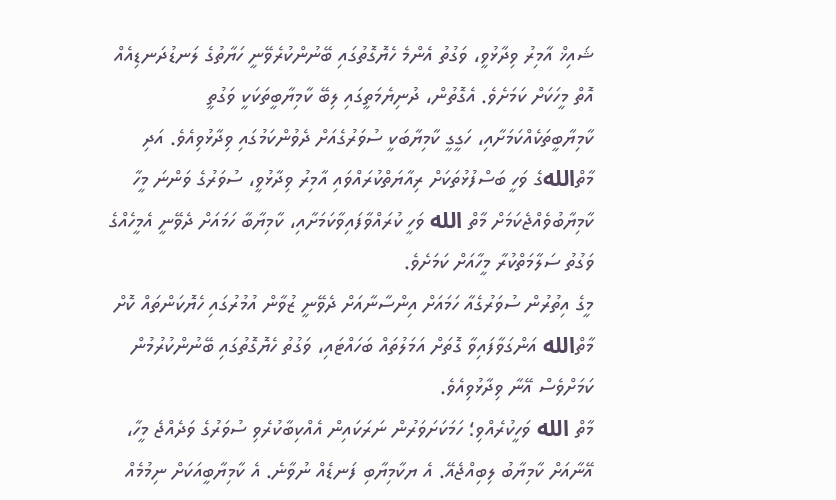ޝައިޚް އާމިރު ވިދާޅުވީ، ވަގުތު އެންމެ ހެޔޮގޮތުގައި ބޭނުންކުރެވޭނީ ހަޔާތުގެ ލަނޑުދަނޑިއެއް އޮތް މީހަކަށް ކަމަށެވެ. އެގޮތުން، ދުނިޔެމަތީގައި ލިބޭ ކާމިޔާބީތަކަކީ ވަގުތީ ކާމިޔާބީތަކެއްކަމަށާއި، ހަގީގީ ކާމިޔާބަކީ ސުވަރުގެއަށް ދެވުންކަމުގައި ވިދާޅުވިއެވެ. އަދި މާތްاللهގެ ވަހީ ބަސްފުޅުތަކަށް ރިއާޔަތްކުރައްވައި އާމިރު ވިދާޅުވީ، ސުވަރުގެ ވަންނަ މީހާ ކާމިޔާބުވެއްޖެކަމަށް މާތް الله ވަހީ ކުރައްވާފައިވާކަމަށާއި، ކާމިޔާބާ ހަމައަށް ދެވޭނީ އެމީހެއްގެ ވަގުތު ސަލާމަތްކުރާ މީހާއަށް ކަމަށެވެ.
މީގެ އިތުރުން ސުވަރުގެއާ ހަމައަށް އިންސާނާއަށް ދެވޭނީ ޒުވާން އުމުރުގައި ހެޔޮކަންތައް ކޮށް މާތްالله އަންގަވާފައިވާ ގޮތަށް އަމަލުތައް ބަހައްޓައި، ވަގުތު ހެޔޮގޮތުގައި ބޭނުންކުރުމުން ކަމަށްވެސް އޭނާ ވިދާޅުވިއެވެ.
މާތް الله ވަހީކުރެއްވި؛ ހަމަކަށަވަރުން ނަރަކައިން އެއްކިބާކުރެވި ސުވަރުގެ ވަދެއްޖެ މީހާ، އޭނާއަށް ކާމިޔާބު ލިބިއްޖެއޭ. އެ ޔކާމިޔާބި ފަނޑެއް ނުވާނެ. އެ ކާމިޔާބީއަކަށް ނިމުމެއް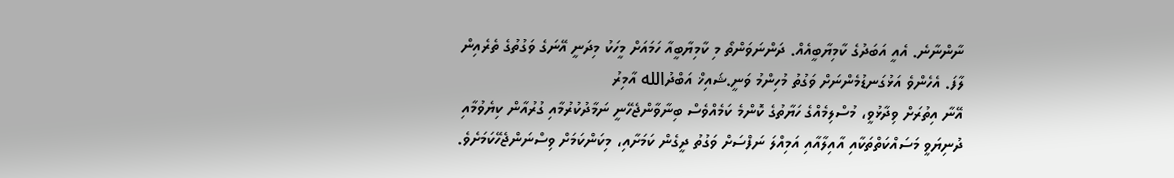ނާންނާނެ. އެއީ އަބަދުގެ ކާމިޔާބީއެއް. ދަންނަވަންތޯ މި ކާމިޔާބީއާ ހަމައަށް މީހަކު މިދަނީ އޭނަގެ ވަގުތުގެ ތެރެއިން ލާފަ. އެހެންވެ އަޅުގަނޑުމެންނަށް ވަގުތު މުހިންމު ވަނީ.ޝައިޚް އަބްދުالله އާމިރު
އޭނާ އިތުރަށް ވިދާޅުވީ، މުސްލިމެއްގެ ހަޔާތުގެ ކޮންމެ ކަމެއްވެސް ބިނާވާންޖެހޭނީ ނަމާދުކުރުމާއި ގުރުއާން ކިޔެވުމާއި ދުނިޔަވީ މަސައްކަތްތަކާއި އާއިލާއާއި އަމިއްލަ ނަފްސަށް ވަގުތު ދީގެން ކަމަށާއި، މިކަންކަމަށް ވިސްނަންޖެހޭކަމަށެވެ.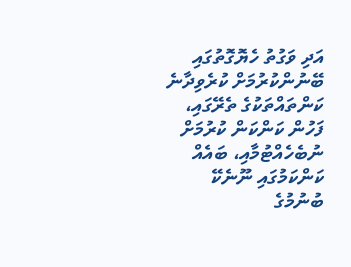އަދި ވަގުތު ހެޔޮގޮތުގައި ބޭނުންކުރުމަށް ކުރެވިދާނެ ކަންތައްތަކުގެ ތެރޭގައި، ފަހުން ކަންކަން ކުރުމަށް ނުބެހެއްޓުމާއި، ބައެއް ކަންކަމުގައި ނޫނެކޭ ބުނުމުގެ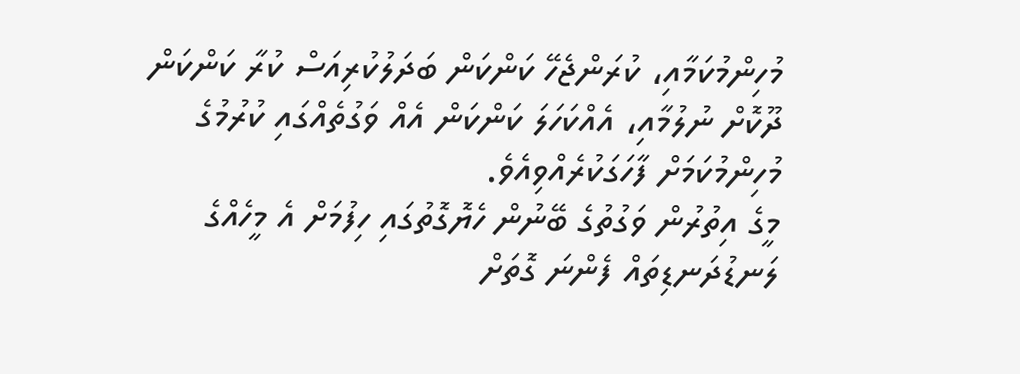މުހިންމުކަމާއި، ކުރަންޖެހޭ ކަންކަން ބަދަލުކުރިއަސް ކުރާ ކަންކަން ދޫކޮށް ނުލުމާއި، އެއްކަހަލަ ކަންކަން އެއް ވަގުތެއްގައި ކުރުމުގެ މުހިންމުކަމަށް ފާހަގަކުރެއްވިއެވެ.
މީގެ އިތުރުން ވަގުތުގެ ބޭނުން ހެޔޮގޮތުގައި ހިފުމަށް އެ މީހެއްގެ ލަނޑުދަނޑިތައް ފެންނަ ގޮތަށް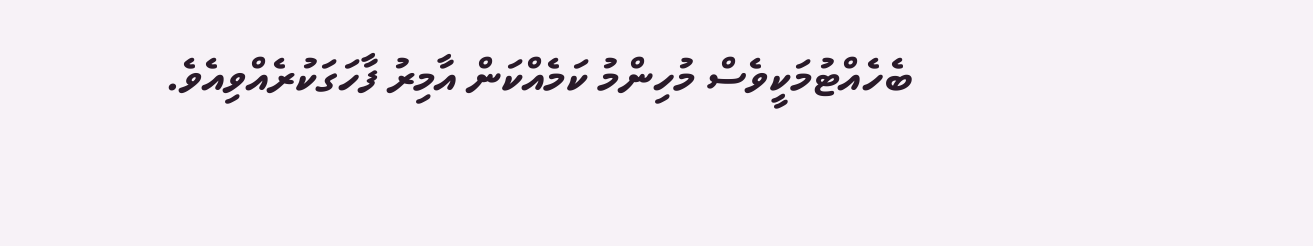ބެހެއްޓުމަކީވެސް މުހިންމު ކަމެއްކަން އާމިރު ފާހަގަކުރެއްވިއެވެ.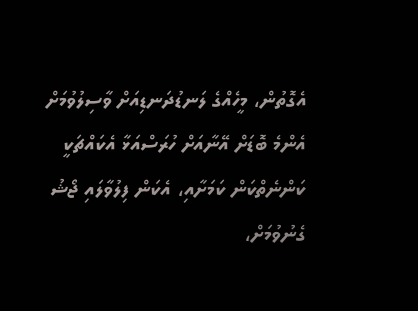އެގޮތުން، މީހެއްގެ ލަނޑުދަނޑިއަށް ވާސިލުވުމަށް އެންމެ ބޮޑަށް އޭނާއަށް ހުރަސްއަޅާ އެކައްޗަކީ ކަންނެތްކަން ކަމަށާއި، އެކަން ފިލުވާލައި ޖޯޝު ގެނުވުމަށް،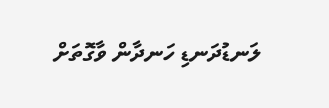ލަނޑުދަނޑި ހަނދާން ވާގޮތަށް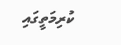ކުރިމަތީގައި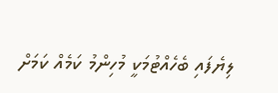ލިޔެފައި ބެހެއްޓުމަކީ މުހިންމު ކަމެއް ކަމަށް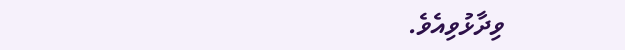ވިދާޅުވިއެވެ.